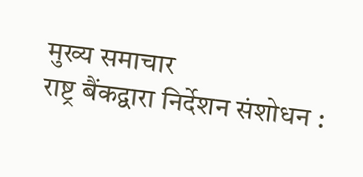मुख्य समाचार
राष्ट्र बैंकद्वारा निर्देशन संशोधन :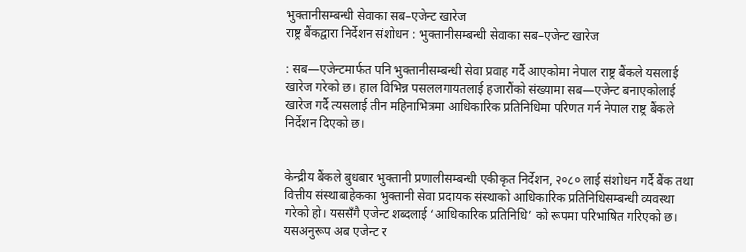भुक्तानीसम्बन्धी सेवाका सब–एजेन्ट खारेज
राष्ट्र बैंकद्वारा निर्देशन संशोधन : भुक्तानीसम्बन्धी सेवाका सब–एजेन्ट खारेज

: सब—एजेन्टमार्फत पनि भुक्तानीसम्बन्धी सेवा प्रवाह गर्दै आएकोमा नेपाल राष्ट्र बैंकले यसलाई खारेज गरेको छ। हाल विभिन्न पसललगायतलाई हजारौंको संख्यामा सब—एजेन्ट बनाएकोलाई खारेज गर्दै त्यसलाई तीन महिनाभित्रमा आधिकारिक प्रतिनिधिमा परिणत गर्न नेपाल राष्ट्र बैंकले निर्देशन दिएको छ।


केन्द्रीय बैंकले बुधबार भुक्तानी प्रणालीसम्बन्धी एकीकृत निर्देशन, २०८० लाई संशोधन गर्दै बैंक तथा वित्तीय संस्थाबाहेकका भुक्तानी सेवा प्रदायक संस्थाको आधिकारिक प्रतिनिधिसम्बन्धी व्यवस्था गरेको हो। यससँगै एजेन्ट शब्दलाई ‘आधिकारिक प्रतिनिधि’ को रूपमा परिभाषित गरिएको छ। यसअनुरूप अब एजेन्ट र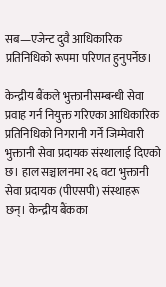सब—एजेन्ट दुवै आधिकारिक प्रतिनिधिको रूपमा परिणत हुनुपर्नेछ।

केन्द्रीय बैंकले भुक्तानीसम्बन्धी सेवा प्रवाह गर्न नियुक्त गरिएका आधिकारिक प्रतिनिधिको निगरानी गर्ने जिम्मेवारी भुक्तानी सेवा प्रदायक संस्थालाई दिएको छ। हाल सञ्चालनमा २६ वटा भुक्तानी सेवा प्रदायक (पीएसपी) संस्थाहरू छन्। केन्द्रीय बैंकका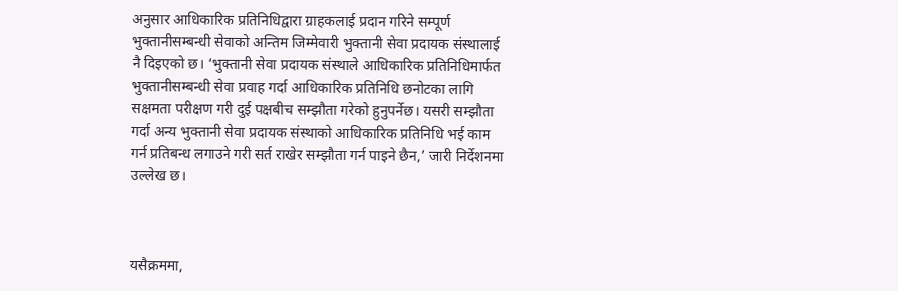अनुसार आधिकारिक प्रतिनिधिद्वारा ग्राहकलाई प्रदान गरिने सम्पूर्ण भुक्तानीसम्बन्धी सेवाको अन्तिम जिम्मेवारी भुक्तानी सेवा प्रदायक संस्थालाई नै दिइएको छ। ‘भुक्तानी सेवा प्रदायक संस्थाले आधिकारिक प्रतिनिधिमार्फत भुक्तानीसम्बन्धी सेवा प्रवाह गर्दा आधिकारिक प्रतिनिधि छनोटका लागि सक्षमता परीक्षण गरी दुई पक्षबीच सम्झौता गरेको हुनुपर्नेछ। यसरी सम्झौता गर्दा अन्य भुक्तानी सेवा प्रदायक संस्थाको आधिकारिक प्रतिनिधि भई काम गर्न प्रतिबन्ध लगाउने गरी सर्त राखेर सम्झौता गर्न पाइने छैन,’ जारी निर्देशनमा उल्लेख छ।



यसैक्रममा,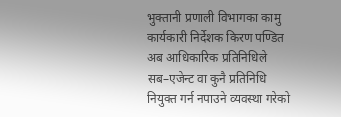भुक्तानी प्रणाली विभागका कामु कार्यकारी निर्देशक किरण पण्डित अब आधिकारिक प्रतिनिधिले सब–एजेन्ट वा कुनै प्रतिनिधि नियुक्त गर्न नपाउने व्यवस्था गरेको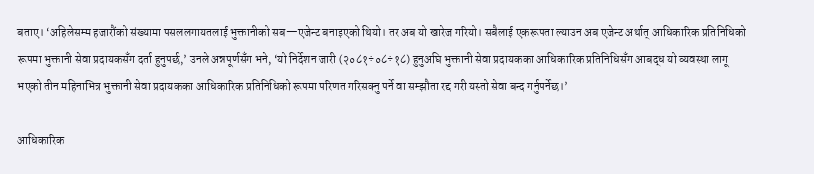बताए। ‘अहिलेसम्म हजारौंको संख्यामा पसललगायतलाई भुक्तानीको सब—एजेन्ट बनाइएको थियो। तर अब यो खारेज गरियो। सबैलाई एकरूपता ल्याउन अब एजेन्ट अर्थात् आधिकारिक प्रतिनिधिको रूपमा भुक्तानी सेवा प्रदायकसँग दर्ता हुनुपर्छ,’ उनले अन्नपूर्णसँग भने, ‘यो निर्देशन जारी (२०८१÷०८÷१८) हुनुअघि भुक्तानी सेवा प्रदायकका आधिकारिक प्रतिनिधिसँग आबद्ध यो व्यवस्था लागू भएको तीन महिनाभित्र भुक्तानी सेवा प्रदायकका आधिकारिक प्रतिनिधिको रूपमा परिणत गरिसक्नु पर्ने वा सम्झौता रद्द गरी यस्तो सेवा बन्द गर्नुपर्नेछ।’

आधिकारिक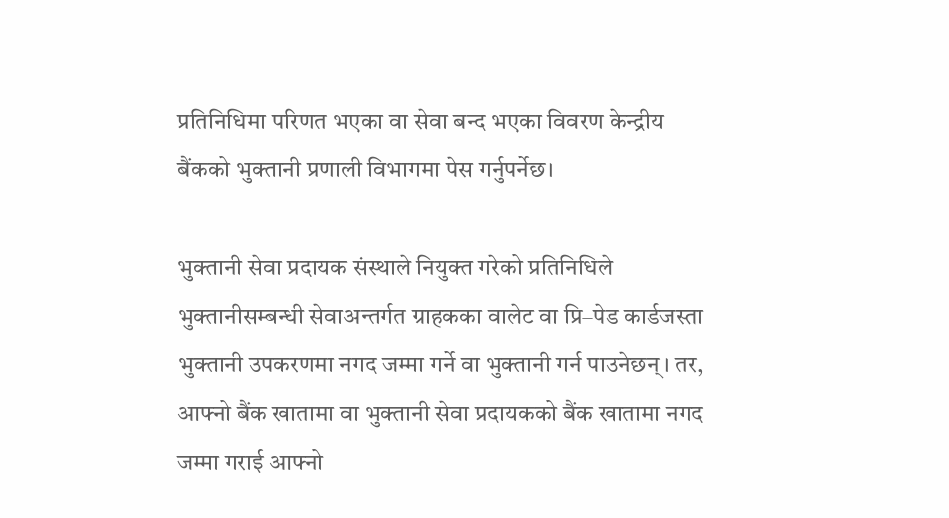प्रतिनिधिमा परिणत भएका वा सेवा बन्द भएका विवरण केन्द्रीय बैंकको भुक्तानी प्रणाली विभागमा पेस गर्नुपर्नेछ।

भुक्तानी सेवा प्रदायक संस्थाले नियुक्त गरेको प्रतिनिधिले भुक्तानीसम्बन्धी सेवाअन्तर्गत ग्राहकका वालेट वा प्रि–पेड कार्डजस्ता भुक्तानी उपकरणमा नगद जम्मा गर्ने वा भुक्तानी गर्न पाउनेछन्। तर, आफ्नो बैंक खातामा वा भुक्तानी सेवा प्रदायकको बैंक खातामा नगद जम्मा गराई आफ्नो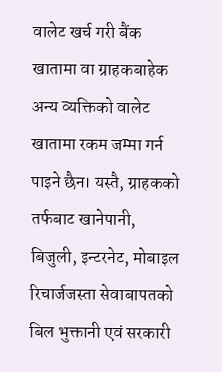वालेट खर्च गरी बैंक खातामा वा ग्राहकबाहेक अन्य व्यक्तिको वालेट खातामा रकम जम्मा गर्न पाइने छैन। यस्तै, ग्राहकको तर्फबाट खानेपानी, बिजुली, इन्टरनेट, मोबाइल रिचार्जजस्ता सेवाबापतको बिल भुक्तानी एवं सरकारी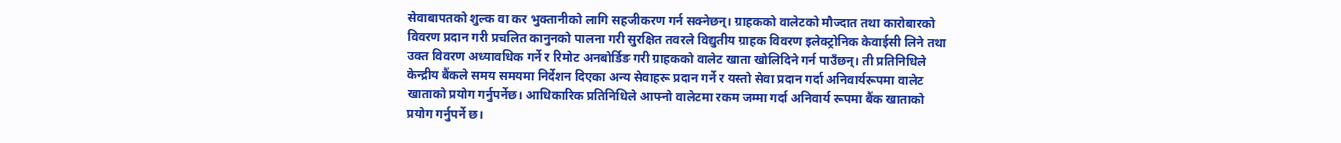सेवाबापतको शुल्क वा कर भुक्तानीको लागि सहजीकरण गर्न सक्नेछन्। ग्राहकको वालेटको मौज्दात तथा कारोबारको विवरण प्रदान गरी प्रचलित कानुनको पालना गरी सुरक्षित तवरले विद्युतीय ग्राहक विवरण इलेक्ट्रोनिक केवाईसी लिने तथा उक्त विवरण अध्यावधिक गर्ने र रिमोट अनबोर्डिङ गरी ग्राहकको वालेट खाता खोलिदिने गर्न पाउँछन्। ती प्रतिनिधिले केन्द्रीय बैंकले समय समयमा निर्देशन दिएका अन्य सेवाहरू प्रदान गर्ने र यस्तो सेवा प्रदान गर्दा अनिवार्यरूपमा वालेट खाताको प्रयोग गर्नुपर्नेछ। आधिकारिक प्रतिनिधिले आफ्नो वालेटमा रकम जम्मा गर्दा अनिवार्य रूपमा बैंक खाताको प्रयोग गर्नुपर्ने छ।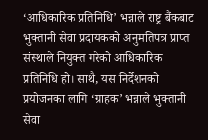‘आधिकारिक प्रतिनिधि’ भन्नाले राष्ट्र बैंकबाट भुक्तानी सेवा प्रदायकको अनुमतिपत्र प्राप्त संस्थाले नियुक्त गरेको आधिकारिक प्रतिनिधि हो। साथै, यस निर्देशनको प्रयोजनका लागि ‘ग्राहक’ भन्नाले भुक्तानी सेवा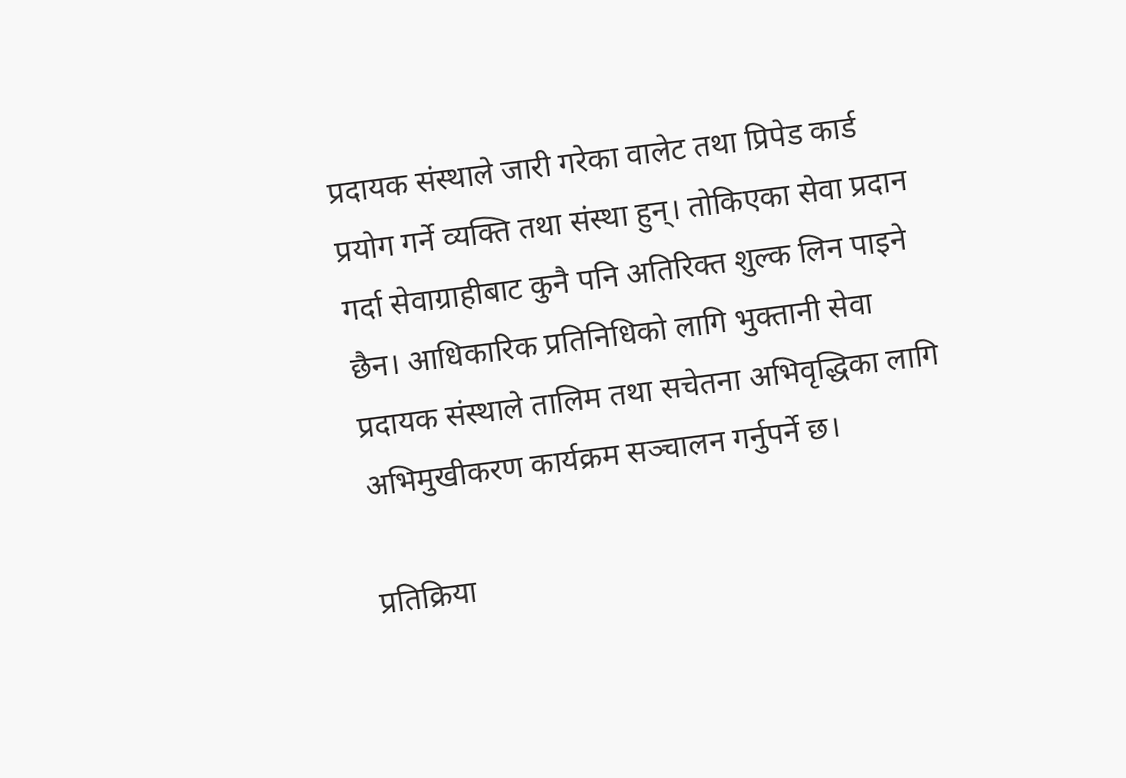प्रदायक संस्थाले जारी गरेका वालेट तथा प्रिपेड कार्ड प्रयोग गर्ने व्यक्ति तथा संस्था हुन्। तोकिएका सेवा प्रदान गर्दा सेवाग्राहीबाट कुनै पनि अतिरिक्त शुल्क लिन पाइने छैन। आधिकारिक प्रतिनिधिको लागि भुक्तानी सेवा प्रदायक संस्थाले तालिम तथा सचेतना अभिवृद्धिका लागि अभिमुखीकरण कार्यक्रम सञ्चालन गर्नुपर्ने छ।

प्रतिक्रिया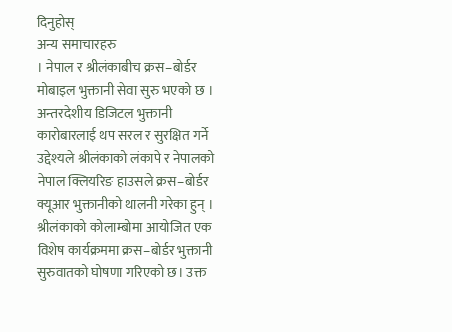दिनुहोस्
अन्य समाचारहरु
। नेपाल र श्रीलंकाबीच क्रस–बोर्डर मोबाइल भुक्तानी सेवा सुरु भएको छ । अन्तरदेशीय डिजिटल भुक्तानी कारोबारलाई थप सरल र सुरक्षित गर्ने उद्देश्यले श्रीलंकाको लंकापे र नेपालको नेपाल क्लियरिङ हाउसले क्रस–बोर्डर क्यूआर भुक्तानीको थालनी गरेका हुन् । श्रीलंकाको कोलाम्बोमा आयोजित एक विशेष कार्यक्रममा क्रस–बोर्डर भुक्तानी सुरुवातको घोषणा गरिएको छ। उक्त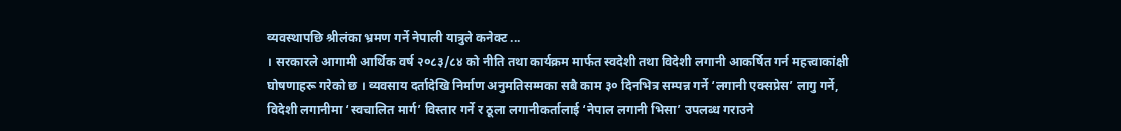व्यवस्थापछि श्रीलंका भ्रमण गर्ने नेपाली यात्रुले कनेक्ट ...
। सरकारले आगामी आर्थिक वर्ष २०८३/८४ को नीति तथा कार्यक्रम मार्फत स्वदेशी तथा विदेशी लगानी आकर्षित गर्न महत्त्वाकांक्षी घोषणाहरू गरेको छ । व्यवसाय दर्तादेखि निर्माण अनुमतिसम्मका सबै काम ३० दिनभित्र सम्पन्न गर्ने ‘लगानी एक्सप्रेस’ लागु गर्ने, विदेशी लगानीमा ‘स्वचालित मार्ग’ विस्तार गर्ने र ठूला लगानीकर्तालाई ‘नेपाल लगानी भिसा’ उपलब्ध गराउने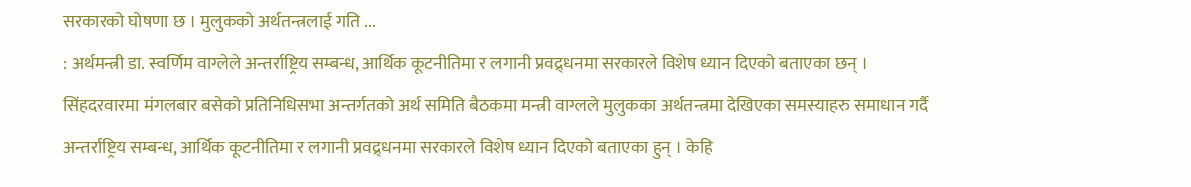सरकारको घोषणा छ । मुलुकको अर्थतन्त्रलाई गति ...
: अर्थमन्त्री डा. स्वर्णिम वाग्लेले अन्तर्राष्ट्रिय सम्बन्ध, आर्थिक कूटनीतिमा र लगानी प्रवद्र्धनमा सरकारले विशेष ध्यान दिएको बताएका छन् । सिंहदरवारमा मंगलबार बसेको प्रतिनिधिसभा अन्तर्गतको अर्थ समिति बैठकमा मन्त्री वाग्लले मुलुकका अर्थतन्त्रमा देखिएका समस्याहरु समाधान गर्दै अन्तर्राष्ट्रिय सम्बन्ध, आर्थिक कूटनीतिमा र लगानी प्रवद्र्धनमा सरकारले विशेष ध्यान दिएको बताएका हुन् । केहि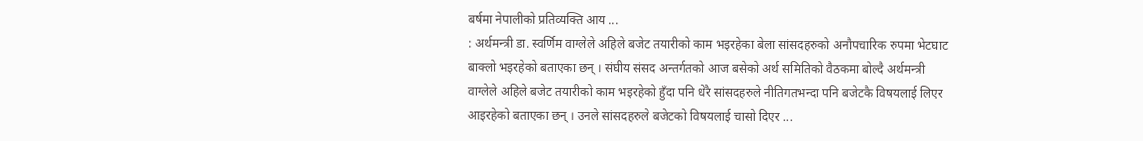बर्षमा नेपालीको प्रतिव्यक्ति आय ...
: अर्थमन्त्री डा. स्वर्णिम वाग्लेले अहिले बजेट तयारीको काम भइरहेका बेला सांसदहरुको अनौपचारिक रुपमा भेटघाट बाक्लो भइरहेको बताएका छन् । संघीय संसद अन्तर्गतको आज बसेको अर्थ समितिको वैठकमा बोल्दै अर्थमन्त्री वाग्लेले अहिले बजेट तयारीको काम भइरहेको हुँदा पनि धेरै सांसदहरुले नीतिगतभन्दा पनि बजेटकै विषयलाई लिएर आइरहेको बताएका छन् । उनले सांसदहरुले बजेटको विषयलाई चासो दिएर ...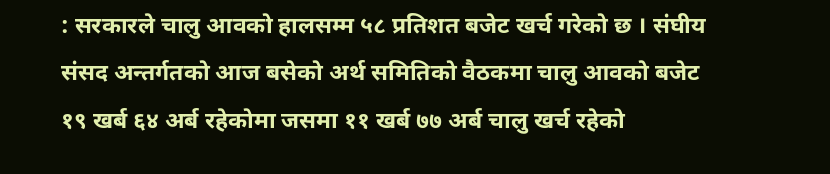: सरकारले चालु आवको हालसम्म ५८ प्रतिशत बजेट खर्च गरेको छ । संघीय संसद अन्तर्गतको आज बसेको अर्थ समितिको वैठकमा चालु आवको बजेट १९ खर्ब ६४ अर्ब रहेकोमा जसमा ११ खर्ब ७७ अर्ब चालु खर्च रहेको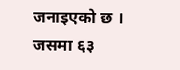जनाइएको छ । जसमा ६३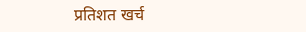प्रतिशत खर्च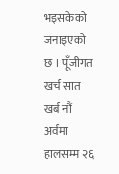भइसकेको जनाइएको छ । पूँजीगत खर्च सात खर्ब नौं अर्वमा हालसम्म २६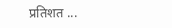प्रतिशत ...